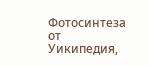Фотосинтеза
от Уикипедия,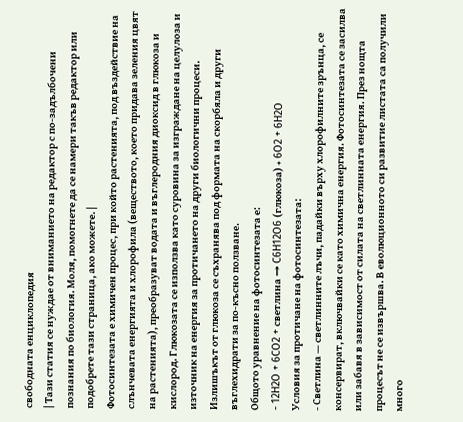свободната енциклопедия
| Тази статия се нуждае от вниманието на редактор с по-задълбочени познания по биология. Моля, помогнете да се намери такъв редактор или подобрете тази страница, ако можете. |
Фотосинтезата е химичен процес, при който растенията, под въздействие на слънчевата енергията и хлорофила (веществото, което придава зеления цвят на растенията), преобразуват водата и въглеродния диоксид в глюкоза и кислород. Глюкозата се използва като суровина за изграждане на целулоза и източник на енергия за протичането на други биологични процеси. Излишъкът от глюкоза се съхранява под формата на скорбяла и други въглехидрати за по-късно ползване.
Общото уравнение на фотосинтезата е:
- 12H2O + 6CO2 + светлина → C6H12O6 (глюкоза) + 6O2 + 6H2O
Условия за протичане на фотосинтезата:
- Светлина — светлинните лъчи, падайки върху хлорофилните зрънца, се консервират, включвайки се като химична енергия. Фотосинтезата се засилва или забавя в зависимост от силата на светлинната енергия. През нощта процесът не се извършва. В еволюционното си развитие листата са получили много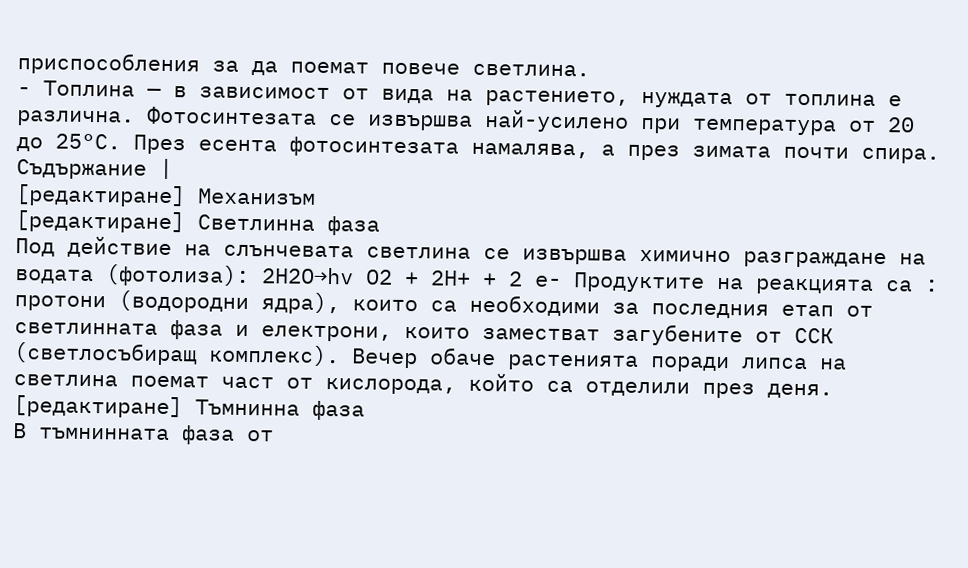приспособления за да поемат повече светлина.
- Топлина — в зависимост от вида на растението, нуждата от топлина е различна. Фотосинтезата се извършва най-усилено при температура от 20 до 25°С. През есента фотосинтезата намалява, а през зимата почти спира.
Съдържание |
[редактиране] Механизъм
[редактиране] Светлинна фаза
Под действие на слънчевата светлина се извършва химично разграждане на водата (фотолиза): 2H2O→hv O2 + 2H+ + 2 e- Продуктите на реакцията са : протони (водородни ядра), които са необходими за последния етап от светлинната фаза и електрони, които заместват загубените от ССК (светлосъбиращ комплекс). Вечер обаче растенията поради липса на светлина поемат част от кислорода, който са отделили през деня.
[редактиране] Тъмнинна фаза
В тъмнинната фаза от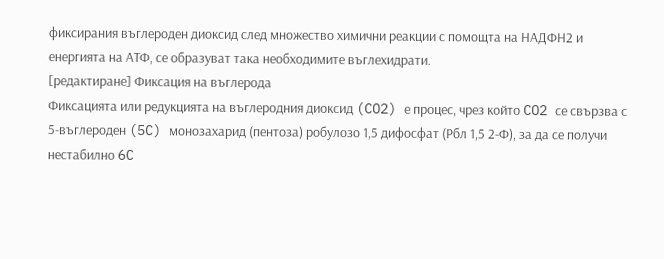фиксирания въглероден диоксид след множество химични реакции с помощта на НАДФН2 и енергията на АТФ, се образуват така необходимите въглехидрати.
[редактиране] Фиксация на въглерода
Фиксацията или редукцията на въглеродния диоксид (CO2) е процес, чрез който CO2 се свързва с 5-въглероден (5C) монозахарид (пентоза) робулозо 1,5 дифосфат (Рбл 1,5 2-Ф), за да се получи нестабилно 6C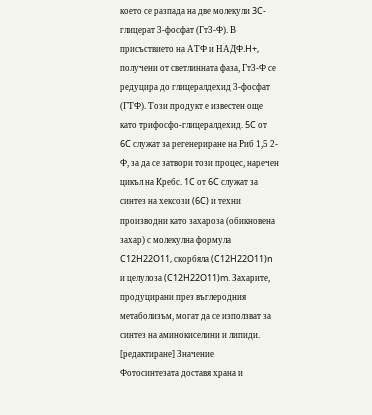което се разпада на две молекули 3C-глицерат 3-фосфат (Гт3-Ф). В присъствието на АТФ и НАДФ.H+, получени от светлинната фаза, Гт3-Ф се редуцира до глицералдехид 3-фосфат (ГТФ). Този продукт е известен още като трифосфо-глицералдехид. 5C от 6C служат за регенериране на Риб 1,5 2-Ф, за да се затвори този процес, наречен цикъл на Кребс. 1C от 6C служат за синтез на хексози (6C) и техни производни като захароза (обикновена захар) с молекулна формула C12H22O11, скорбяла (C12H22O11)n и целулоза (C12H22O11)m. Захарите, продуцирани през въглеродния метаболизъм, могат да се използват за синтез на аминокиселини и липиди.
[редактиране] Значение
Фотосинтезата доставя храна и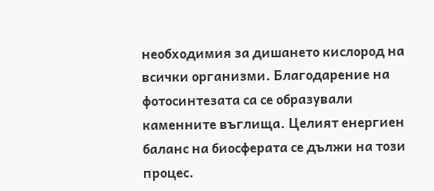необходимия за дишането кислород на всички организми. Благодарение на фотосинтезата са се образували каменните въглища. Целият енергиен баланс на биосферата се дължи на този процес.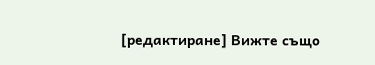[редактиране] Вижте също